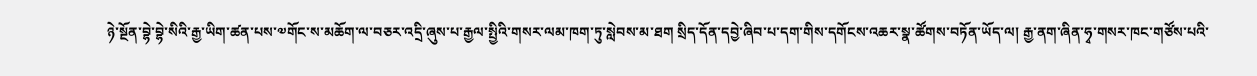ཉེ་སྔོན་བྷེ་བྷེ་སིའི་རྒྱ་ཡིག་ཚན་པས་༧གོང་ས་མཆོག་ལ་བཅར་འདྲི་ཞུས་པ་རྒྱལ་སྤྱིའི་གསར་ལམ་ཁག་ཏུ་སླེབས་མ་ཐག སྲིད་དོན་དབྱེ་ཞིབ་པ་དག་གིས་དགོངས་འཆར་སྣ་ཚོགས་བཏོན་ཡོད་ལ། རྒྱ་ནག་ཞིན་ཧྭ་གསར་ཁང་གཙོས་པའི་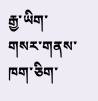རྒྱ་ཡིག་གསར་གནས་ཁག་ཅིག་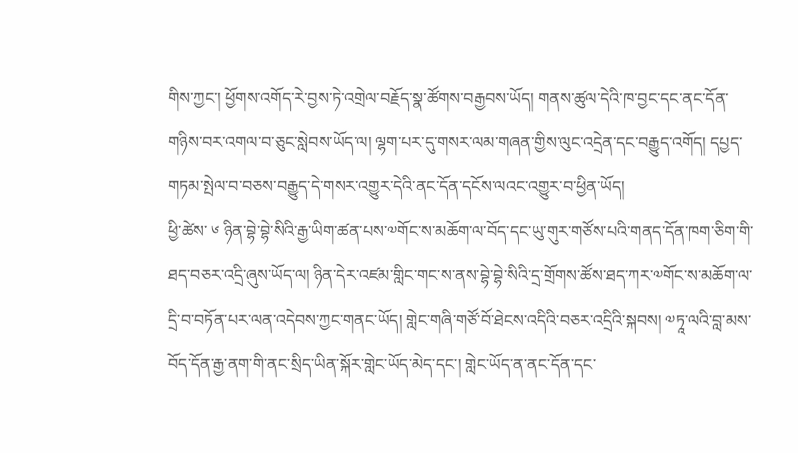གིས་ཀྱང་། ཕྱོགས་འགོད་རེ་བྱས་ཏེ་འགྲེལ་བརྗོད་སྣ་ཚོགས་བརྒྱབས་ཡོད། གནས་ཚུལ་དེའི་ཁ་བྱང་དང་ནང་དོན་གཉིས་བར་འགལ་བ་ཅུང་སླེབས་ཡོད་ལ། ལྷག་པར་དུ་གསར་ལམ་གཞན་གྱིས་ལུང་འདྲེན་དང་བརྒྱུད་འགོད། དཔྱད་གཏམ་སྤེལ་བ་བཅས་བརྒྱུད་དེ་གསར་འགྱུར་དེའི་ནང་དོན་དངོས་ལའང་འགྱུར་བ་ཕྱིན་ཡོད།
ཕྱི་ཚེས་ ༦ ཉིན་བྷེ་བྷེ་སིའི་རྒྱ་ཡིག་ཚན་པས་༧གོང་ས་མཆོག་ལ་བོད་དང་ཡུ་གུར་གཙོས་པའི་གནད་དོན་ཁག་ཅིག་གི་ཐད་བཅར་འདྲི་ཞུས་ཡོད་ལ། ཉིན་དེར་འཛམ་གླིང་གང་ས་ནས་བྷེ་བྷེ་སིའི་དྲ་གྲོགས་ཚོས་ཐད་ཀར་༧གོང་ས་མཆོག་ལ་དྲི་བ་བཏོན་པར་ལན་འདེབས་ཀྱང་གནང་ཡོད། གླེང་གཞི་གཙོ་བོ་ཐེངས་འདིའི་བཅར་འདྲིའི་སྐབས། ༧ཏཱ་ལའི་བླ་མས་བོད་དོན་རྒྱ་ནག་གི་ནང་སྲིད་ཡིན་སྐོར་གླེང་ཡོད་མེད་དང་། གླེང་ཡོད་ན་ནང་དོན་དང་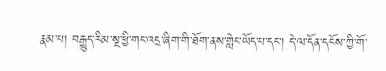རྣམ་པ། བརྒྱུད་རིམ་སྔ་ཕྱི་གང་འདྲ་ཞིག་གི་ཐོག་ནས་གླེང་ཡོད་པ་དང་། དེ་ལ་དོན་དངོས་ཀྱི་གོ་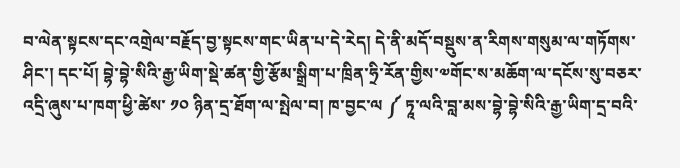བ་ལེན་སྟངས་དང་འགྲེལ་བརྗོད་བྱ་སྟངས་གང་ཡིན་པ་དེ་རེད། དེ་ནི་མདོ་བསྡུས་ན་རིགས་གསུམ་ལ་གཏོགས་ཤིང་། དང་པོ། བྷེ་བྷེ་སིའི་རྒྱ་ཡིག་སྡེ་ཚན་གྱི་རྩོམ་སྒྲིག་པ་ཁྲིན་ཧྲི་རོན་གྱིས་༧གོང་ས་མཆོག་ལ་དངོས་སུ་བཅར་འདྲི་ཞུས་པ་ཁག་ཕྱི་ཚེས་ ༡༠ ཉིན་དྲ་ཐོག་ལ་སྤེལ་བ། ཁ་བྱང་ལ ༼ ཏཱ་ལའི་བླ་མས་བྷེ་བྷེ་སིའི་རྒྱ་ཡིག་དྲ་བའི་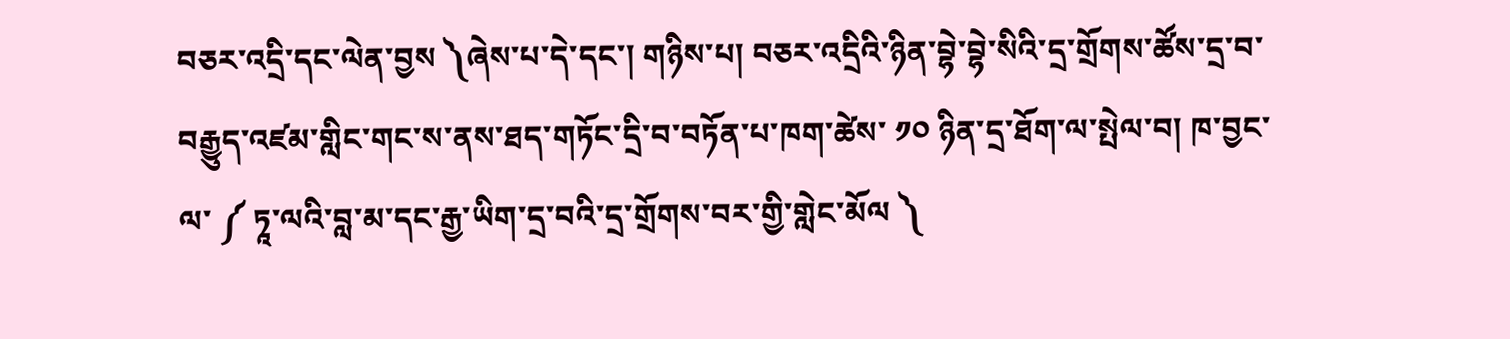བཅར་འདྲི་དང་ལེན་བྱས ༽ཞེས་པ་དེ་དང་། གཉིས་པ། བཅར་འདྲིའི་ཉིན་བྷེ་བྷེ་སིའི་དྲ་གྲོགས་ཚོས་དྲ་བ་བརྒྱུད་འཛམ་གླིང་གང་ས་ནས་ཐད་གཏོང་དྲི་བ་བཏོན་པ་ཁག་ཚེས་ ༡༠ ཉིན་དྲ་ཐོག་ལ་སྤེལ་བ། ཁ་བྱང་ལ་ ༼ ཏཱ་ལའི་བླ་མ་དང་རྒྱ་ཡིག་དྲ་བའི་དྲ་གྲོགས་བར་གྱི་གླེང་མོལ ༽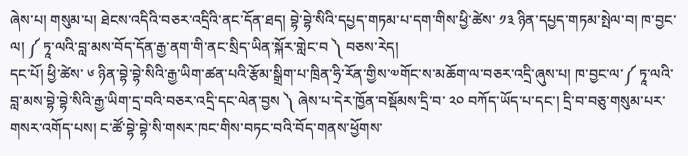ཞེས་པ། གསུམ་པ། ཐེངས་འདིའི་བཅར་འདྲིའི་ནང་དོན་ཐད། བྷེ་བྷེ་སིའི་དཔྱད་གཏམ་པ་དག་གིས་ཕྱི་ཚེས་ ༡༣ ཉིན་དཔྱད་གཏམ་སྤེལ་བ། ཁ་བྱང་ལ། ༼ ཏཱ་ལའི་བླ་མས་བོད་དོན་རྒྱ་ནག་གི་ནང་སྲིད་ཡིན་སྐོར་གླེང་བ ༽ བཅས་རེད།
དང་པོ། ཕྱི་ཚེས་ ༦ ཉིན་བྷེ་བྷེ་སིའི་རྒྱ་ཡིག་ཚན་པའི་རྩོམ་སྒྲིག་པ་ཁྲིན་ཧྲི་རོན་གྱིས་༧གོང་ས་མཆོག་ལ་བཅར་འདྲི་ཞུས་པ། ཁ་བྱང་ལ་༼ ཏཱ་ལའི་བླ་མས་བྷེ་བྷེ་སིའི་རྒྱ་ཡིག་དྲ་བའི་བཅར་འདྲི་དང་ལེན་བྱས ༽ ཞེས་པ་དེར་ཁྱོན་བསྡོམས་དྲི་བ་ ༢༠ བཀོད་ཡོད་པ་དང་། དྲི་བ་བཅུ་གསུམ་པར་གསར་འགོད་པས། ང་ཚོ་བྷེ་བྷེ་སི་གསར་ཁང་གིས་བཏང་བའི་བོད་གནས་ཕྱོགས་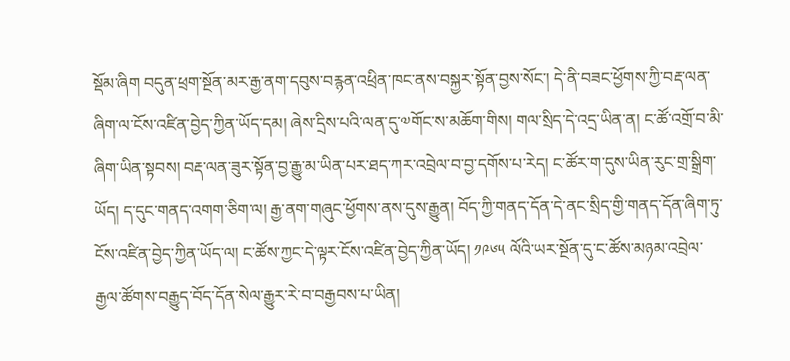སྡོམ་ཞིག བདུན་ཕྲག་སྔོན་མར་རྒྱ་ནག་དབུས་བརྙན་འཕྲིན་ཁང་ནས་བསྐྱར་སྟོན་བྱས་སོང་། དེ་ནི་བཟང་ཕྱོགས་ཀྱི་བརྡ་ལན་ཞིག་ལ་ངོས་འཛིན་བྱེད་ཀྱིན་ཡོད་དམ། ཞེས་དྲིས་པའི་ལན་དུ་༧གོང་ས་མཆོག་གིས། གལ་སྲིད་དེ་འདྲ་ཡིན་ན། ང་ཚོ་འགྲོ་བ་མི་ཞིག་ཡིན་སྟབས། བརྡ་ལན་ཟུར་སྟོན་བྱ་རྒྱུ་མ་ཡིན་པར་ཐད་ཀར་འབྲེལ་བ་བྱ་དགོས་པ་རེད། ང་ཚོར་ག་དུས་ཡིན་རུང་གྲ་སྒྲིག་ཡོད། ད་དུང་གནད་འགག་ཅིག་ལ། རྒྱ་ནག་གཞུང་ཕྱོགས་ནས་དུས་རྒྱུན། བོད་ཀྱི་གནད་དོན་དེ་ནང་སྲིད་གྱི་གནད་དོན་ཞིག་ཏུ་ངོས་འཛིན་བྱེད་ཀྱིན་ཡོད་ལ། ང་ཚོས་ཀྱང་དེ་ལྟར་ངོས་འཛིན་བྱེད་ཀྱིན་ཡོད། ༡༩༦༥ ལོའི་ཡར་སྔོན་དུ་ང་ཚོས་མཉམ་འབྲེལ་རྒྱལ་ཚོགས་བརྒྱུད་བོད་དོན་སེལ་རྒྱུར་རེ་བ་བརྒྱབས་པ་ཡིན།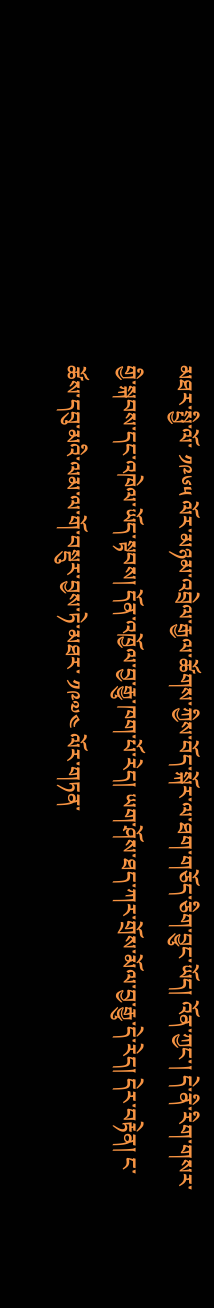མཐར་སྤྱི་ལོ་ ༡༩༦༥ ལོར་མཉམ་འབྲེལ་རྒྱལ་ཚོགས་ཀྱིས་བོད་སྐོར་ལ་ཐག་གཅོད་ཅིག་བྱུང་ཡོད། འོན་ཀྱང་། དེ་ནི་རིག་གསར་གྱི་སྐབས་དང་འཁེལ་ཡོད་སྟབས། དོན་འཁྱོལ་བྱ་རྒྱུ་ཁག་པོ་རེད། ཡག་ཤོས་ཐད་ཀར་གྲོས་མོལ་བྱ་རྒྱུ་དེ་རེད། དེར་བརྟེན། ང་ཚོས་དབུ་མའི་ལམ་ལ་གོ་བསྡུར་བྱས་ཏེ་མཐར་ ༡༩༧༤ ལོར་གཏན་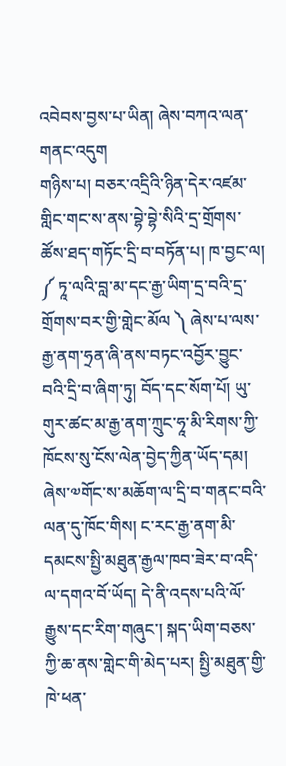འབེབས་བྱས་པ་ཡིན། ཞེས་བཀའ་ལན་གནང་འདུག
གཉིས་པ། བཅར་འདྲིའི་ཉིན་དེར་འཛམ་གླིང་གང་ས་ནས་བྷེ་བྷེ་སིའི་དྲ་གྲོགས་ཚོས་ཐད་གཏོང་དྲི་བ་བཏོན་པ། ཁ་བྱང་ལ། ༼ ཏཱ་ལའི་བླ་མ་དང་རྒྱ་ཡིག་དྲ་བའི་དྲ་གྲོགས་བར་གྱི་གླེང་མོལ ༽ ཞེས་པ་ལས་རྒྱ་ནག་ཧྲན་ཞི་ནས་བཏང་འབྱོར་བྱུང་བའི་དྲི་བ་ཞིག་ཏུ། བོད་དང་སོག་པོ། ཡུ་གུར་ཚང་མ་རྒྱ་ནག་ཀྲུང་ཧཱ་མི་རིགས་ཀྱི་ཁོངས་སུ་ངོས་ལེན་བྱེད་ཀྱིན་ཡོད་དམ། ཞེས་༧གོང་ས་མཆོག་ལ་དྲི་བ་གནང་བའི་ལན་དུ་ཁོང་གིས། ང་རང་རྒྱ་ནག་མི་དམངས་སྤྱི་མཐུན་རྒྱལ་ཁབ་ཟེར་བ་འདི་ལ་དགའ་བོ་ཡོད། དེ་ནི་འདས་པའི་ལོ་རྒྱུས་དང་རིག་གཞུང་། སྐད་ཡིག་བཅས་ཀྱི་ཆ་ནས་གླེང་གི་མེད་པར། སྤྱི་མཐུན་གྱི་ཁེ་ཕན་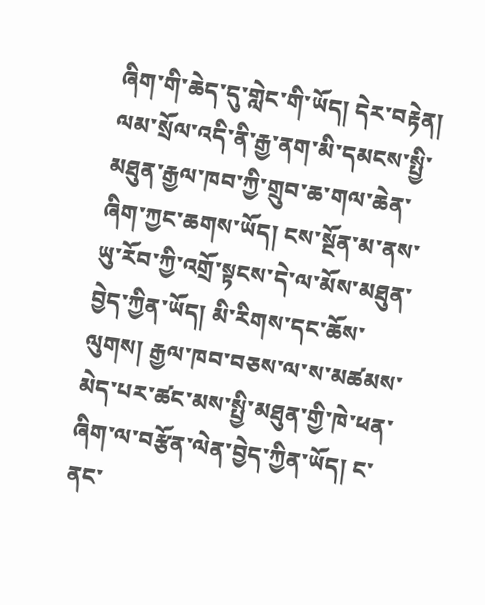ཞིག་གི་ཆེད་དུ་གླེང་གི་ཡོད། དེར་བརྟེན། ལམ་སྲོལ་འདི་ནི་རྒྱ་ནག་མི་དམངས་སྤྱི་མཐུན་རྒྱལ་ཁབ་ཀྱི་གྲུབ་ཆ་གལ་ཆེན་ཞིག་ཀྱང་ཆགས་ཡོད། ངས་སྔོན་མ་ནས་ཡུ་རོབ་ཀྱི་འགྲོ་སྟངས་དེ་ལ་མོས་མཐུན་བྱེད་ཀྱིན་ཡོད། མི་རིགས་དང་ཆོས་ལུགས། རྒྱལ་ཁབ་བཅས་ལ་ས་མཚམས་མེད་པར་ཚང་མས་སྤྱི་མཐུན་གྱི་ཁེ་ཕན་ཞིག་ལ་བརྩོན་ལེན་བྱེད་ཀྱིན་ཡོད། ང་ནང་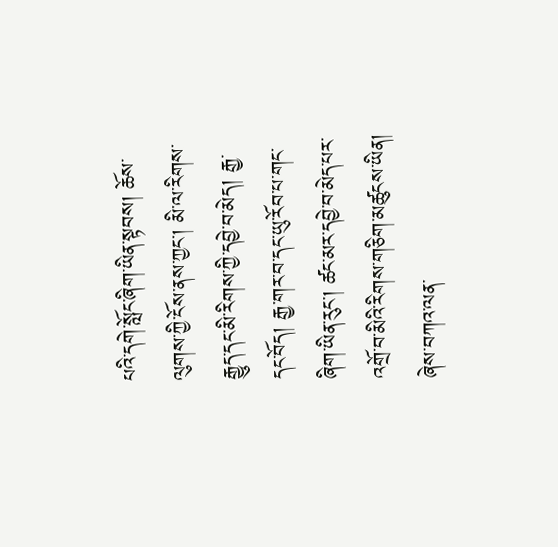པའི་དགེ་སློང་ཞིག་ཡིན་སྟབས། ཆོས་ལུགས་ཀྱི་ངོས་ནས་ཀྱང་། མི་ལ་རིགས་རྒྱུད་དང་མི་རིགས་ཀྱི་དབྱེ་བ་མེད། རྒྱ་དང་བོད། རྒྱ་གར་བ་དང་ཡུ་རོབ་པ་གང་ཞིག་ཡིན་རུང་། ཚང་མར་དབྱེ་བ་མེད་པར་འགྲོ་བ་མིའི་རིགས་གཅིག་མཚུངས་ཡིན། ཞེས་བཀའ་ལན་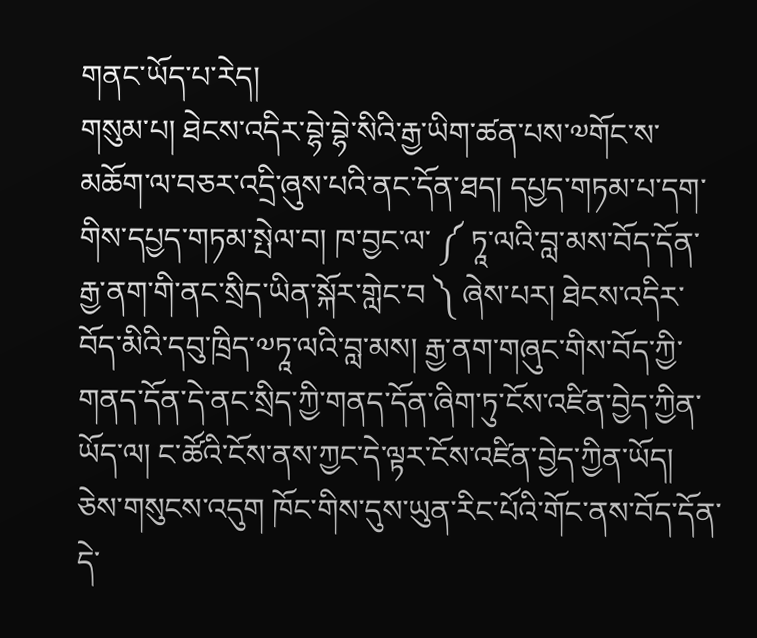གནང་ཡོད་པ་རེད།
གསུམ་པ། ཐེངས་འདིར་བྷེ་བྷེ་སིའི་རྒྱ་ཡིག་ཚན་པས་༧གོང་ས་མཆོག་ལ་བཅར་འདྲི་ཞུས་པའི་ནང་དོན་ཐད། དཔྱད་གཏམ་པ་དག་གིས་དཔྱད་གཏམ་སྤེལ་བ། ཁ་བྱང་ལ་ ༼ ཏཱ་ལའི་བླ་མས་བོད་དོན་རྒྱ་ནག་གི་ནང་སྲིད་ཡིན་སྐོར་གླེང་བ ༽ ཞེས་པར། ཐེངས་འདིར་བོད་མིའི་དབུ་ཁྲིད་༧ཏཱ་ལའི་བླ་མས། རྒྱ་ནག་གཞུང་གིས་བོད་ཀྱི་གནད་དོན་དེ་ནང་སྲིད་ཀྱི་གནད་དོན་ཞིག་ཏུ་ངོས་འཛིན་བྱེད་ཀྱིན་ཡོད་ལ། ང་ཚོའི་ངོས་ནས་ཀྱང་དེ་ལྟར་ངོས་འཛིན་བྱེད་ཀྱིན་ཡོད། ཅེས་གསུངས་འདུག ཁོང་གིས་དུས་ཡུན་རིང་པོའི་གོང་ནས་བོད་དོན་དེ་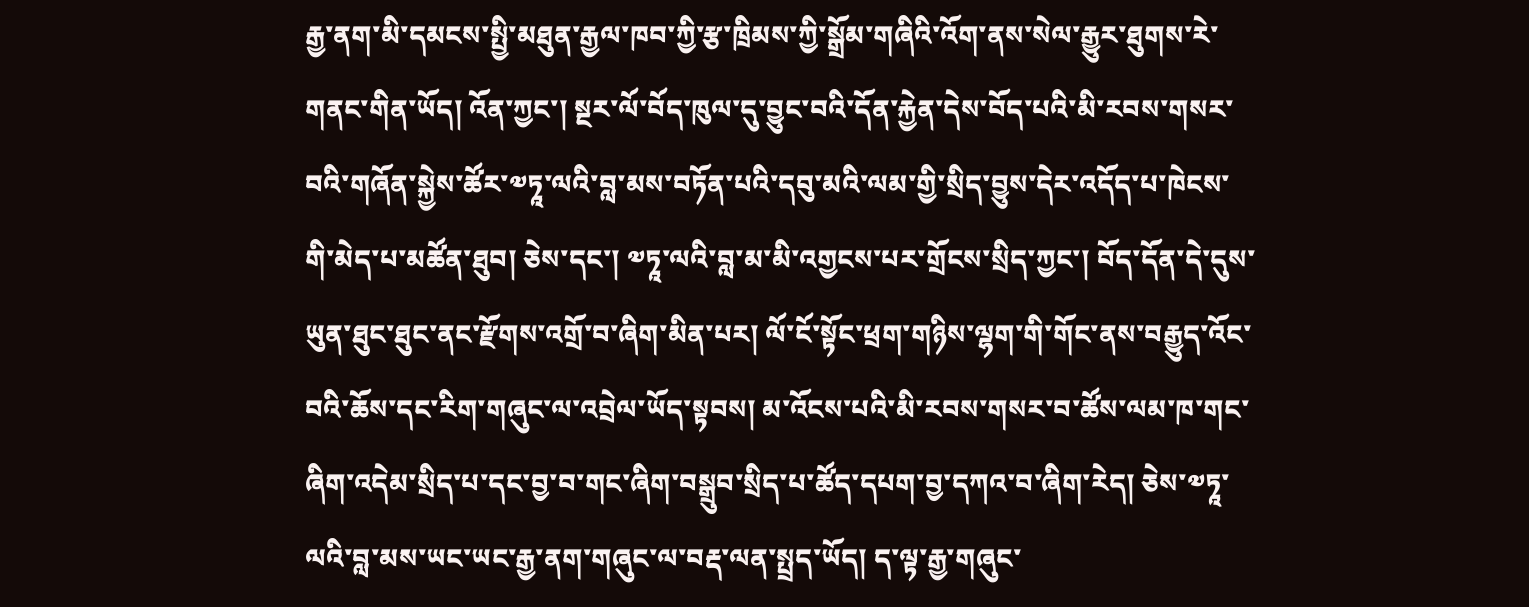རྒྱ་ནག་མི་དམངས་སྤྱི་མཐུན་རྒྱལ་ཁབ་ཀྱི་རྩ་ཁྲིམས་ཀྱི་སྒྲོམ་གཞིའི་འོག་ནས་སེལ་རྒྱུར་ཐུགས་རེ་གནང་གིན་ཡོད། འོན་ཀྱང་། སྔར་ལོ་བོད་ཁུལ་དུ་བྱུང་བའི་དོན་རྐྱེན་དེས་བོད་པའི་མི་རབས་གསར་བའི་གཞོན་སྐྱེས་ཚོར་༧ཏཱ་ལའི་བླ་མས་བཏོན་པའི་དབུ་མའི་ལམ་གྱི་སྲིད་བྱུས་དེར་འདོད་པ་ཁེངས་གི་མེད་པ་མཚོན་ཐུབ། ཅེས་དང་། ༧ཏཱ་ལའི་བླ་མ་མི་འགྱངས་པར་གྲོངས་སྲིད་ཀྱང་། བོད་དོན་དེ་དུས་ཡུན་ཐུང་ཐུང་ནང་རྫོགས་འགྲོ་བ་ཞིག་མིན་པར། ལོ་ངོ་སྟོང་ཕྲག་གཉིས་ལྷག་གི་གོང་ནས་བརྒྱུད་འོང་བའི་ཆོས་དང་རིག་གཞུང་ལ་འབྲེལ་ཡོད་སྟབས། མ་འོངས་པའི་མི་རབས་གསར་བ་ཚོས་ལམ་ཁ་གང་ཞིག་འདེམ་སྲིད་པ་དང་བྱ་བ་གང་ཞིག་བསྒྲུབ་སྲིད་པ་ཚོད་དཔག་བྱ་དཀའ་བ་ཞིག་རེད། ཅེས་༧ཏཱ་ལའི་བླ་མས་ཡང་ཡང་རྒྱ་ནག་གཞུང་ལ་བརྡ་ལན་སྤྲད་ཡོད། ད་ལྟ་རྒྱ་གཞུང་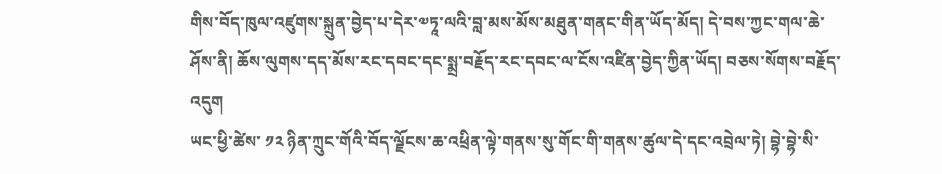གིས་བོད་ཁུལ་འཛུགས་སྐྲུན་བྱེད་པ་དེར་༧ཏཱ་ལའི་བླ་མས་མོས་མཐུན་གནང་གིན་ཡོད་མོད། དེ་བས་ཀྱང་གལ་ཆེ་ཤོས་ནི། ཆོས་ལུགས་དད་མོས་རང་དབང་དང་སྨྲ་བརྗོད་རང་དབང་ལ་ངོས་འཛིན་བྱེད་ཀྱིན་ཡོད། བཅས་སོགས་བརྗོད་འདུག
ཡང་ཕྱི་ཚེས་ ༡༢ ཉིན་ཀྲུང་གོའི་བོད་ལྗོངས་ཆ་འཕྲིན་ལྟེ་གནས་སུ་གོང་གི་གནས་ཚུལ་དེ་དང་འབྲེལ་ཏེ། བྷེ་བྷེ་སི་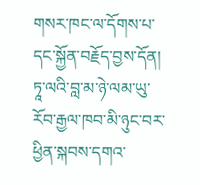གསར་ཁང་ལ་དོགས་པ་དང་སྐྱོན་བརྗོད་བྱས་དོན། ཏཱ་ལའི་བླ་མ་ཉེ་ལམ་ཡུ་རོབ་རྒྱལ་ཁབ་མི་ཉུང་བར་ཕྱིན་སྐབས་དགའ་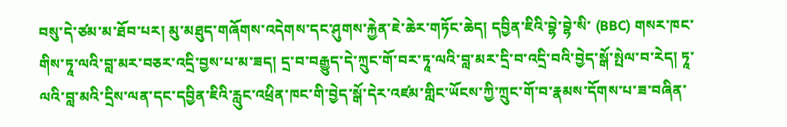བསུ་དེ་ཙམ་མ་ཐོབ་པར། མུ་མཐུད་གཞོགས་འདེགས་དང་ཤུགས་རྐྱེན་ཇེ་ཆེར་གཏོང་ཆེད། དབྱིན་ཇིའི་བྷེ་བྷེ་སི་ (BBC) གསར་ཁང་གིས་ཏཱ་ལའི་བླ་མར་བཅར་འདྲི་བྱས་པ་མ་ཟད། དྲ་བ་བརྒྱུད་དེ་ཀྲུང་གོ་བར་ཏཱ་ལའི་བླ་མར་དྲི་བ་འདྲི་བའི་བྱེད་སྒོ་སྤེལ་བ་རེད། ཏཱ་ལའི་བླ་མའི་དྲིས་ལན་དང་དབྱིན་ཇིའི་རླུང་འཕྲིན་ཁང་གི་བྱེད་སྒོ་དེར་འཛམ་གླིང་ཡོངས་ཀྱི་ཀྲུང་གོ་བ་རྣམས་དོགས་པ་ཟ་བཞིན་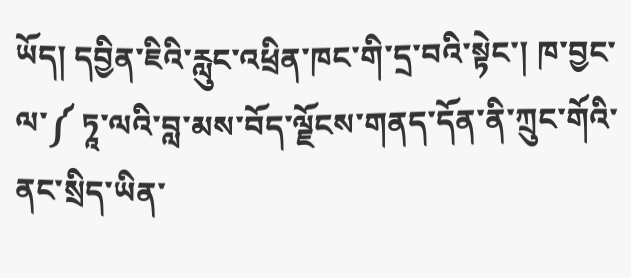ཡོད། དབྱིན་ཇིའི་རླུང་འཕྲིན་ཁང་གི་དྲ་བའི་སྟེང་། ཁ་བྱང་ལ་༼ ཏཱ་ལའི་བླ་མས་བོད་ལྗོངས་གནད་དོན་ནི་ཀྲུང་གོའི་ནང་སྲིད་ཡིན་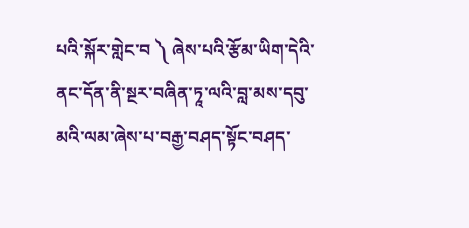པའི་སྐོར་གླེང་བ ༽ ཞེས་པའི་རྩོམ་ཡིག་དེའི་ནང་དོན་ནི་སྔར་བཞིན་ཏཱ་ལའི་བླ་མས་དབུ་མའི་ལམ་ཞེས་པ་བརྒྱ་བཤད་སྟོང་བཤད་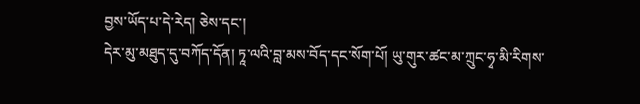བྱས་ཡོད་པ་དེ་རེད། ཅེས་དང་།
དེར་མུ་མཐུད་དུ་བཀོད་དོན། ཏཱ་ལའི་བླ་མས་བོད་དང་སོག་པོ། ཡུ་གུར་ཚང་མ་ཀྲུང་ཧྭ་མི་རིགས་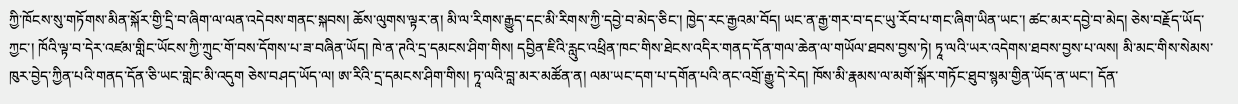ཀྱི་ཁོངས་སུ་གཏོགས་མིན་སྐོར་གྱི་དྲི་བ་ཞིག་ལ་ལན་འདེབས་གནང་སྐབས། ཆོས་ལུགས་ལྟར་ན། མི་ལ་རིགས་རྒྱུད་དང་མི་རིགས་ཀྱི་དབྱེ་བ་མེད་ཅིང་། ཁྱེད་རང་རྒྱའམ་བོད། ཡང་ན་རྒྱ་གར་བ་དང་ཡུ་རོབ་པ་གང་ཞིག་ཡིན་ཡང་། ཚང་མར་དབྱེ་བ་མེད། ཅེས་བརྗོད་ཡོད་ཀྱང་། ཁོའི་ལྟ་བ་དེར་འཛམ་གླིང་ཡོངས་ཀྱི་ཀྲུང་གོ་བས་དོགས་པ་ཟ་བཞིན་ཡོད། ཁེ་ན་ཊའི་དྲ་དམངས་ཤིག་གིས། དབྱིན་ཇིའི་རླུང་འཕྲིན་ཁང་གིས་ཐེངས་འདིར་གནད་དོན་གལ་ཆེན་ལ་གཡོལ་ཐབས་བྱས་ཏེ། ཏཱ་ལའི་ཡར་འདེགས་ཐབས་བྱས་པ་ལས། མི་མང་གིས་སེམས་ཁུར་བྱེད་ཀྱིན་པའི་གནད་དོན་ཅི་ཡང་གླེང་མི་འདུག ཅེས་བཤད་ཡོད་ལ། ཨ་རིའི་དྲ་དམངས་ཤིག་གིས། ཏཱ་ལའི་བླ་མར་མཚོན་ན། ལམ་ཡང་དག་པ་དགོན་པའི་ནང་འགྲོ་རྒྱུ་དེ་རེད། ཁོས་མི་རྣམས་ལ་མགོ་སྐོར་གཏོང་ཐུབ་སྙམ་གྱིན་ཡོད་ན་ཡང་། དོན་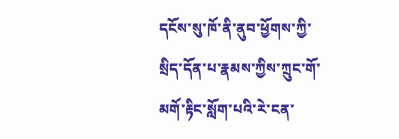དངོས་སུ་ཁོ་ནི་ནུབ་ཕྱོགས་ཀྱི་སྲིད་དོན་པ་རྣམས་ཀྱིས་ཀྲུང་གོ་མགོ་རྟིང་སློག་པའི་རེ་ངན་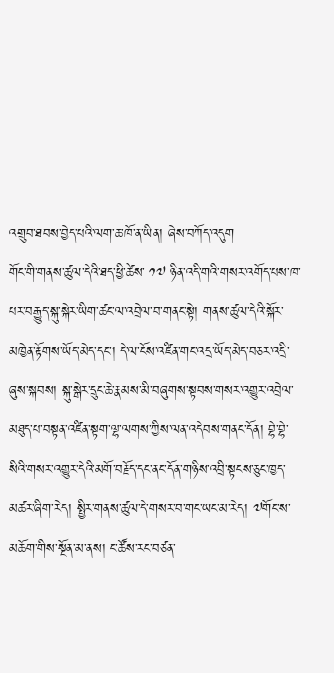འགྲུབ་ཐབས་བྱེད་པའི་ལག་ཆ་ཁོ་ན་ཡིན། ཞེས་བཀོད་འདུག
གོང་གི་གནས་ཚུལ་དེའི་ཐད་ཕྱི་ཚེས་ ༡༧ ཉིན་འདི་གའི་གསར་འགོད་པས་ཁ་པར་བརྒྱུད་སྐུ་སྐེར་ཡིག་ཚང་ལ་འབྲེལ་བ་གནང་སྟེ། གནས་ཚུལ་དེའི་སྐོར་མཁྱེན་རྟོགས་ཡོད་མེད་དང་། དེ་ལ་ངོས་འཛིན་གང་འདྲ་ཡོད་མེད་བཅར་འདྲི་ཞུས་སྐབས། སྐུ་སྒེར་དྲུང་ཆེ་རྣམས་མི་བཞུགས་སྟབས་གསར་འགྱུར་འབྲེལ་མཐུད་པ་བསྟན་འཛིན་སྟག་ལྷ་ལགས་ཀྱིས་ལན་འདེབས་གནང་དོན། བྷེ་བྷེ་སིའི་གསར་འགྱུར་དེའི་མགོ་བརྗོད་དང་ནང་དོན་གཉིས་འབྲི་སྟངས་ཅུང་ཁྱད་མཚར་ཞིག་རེད། སྤྱིར་གནས་ཚུལ་དེ་གསར་བ་གང་ཡང་མ་རེད། ༧གོང་ས་མཆོག་གིས་སྔོན་མ་ནས། ང་ཚོས་རང་བཙན་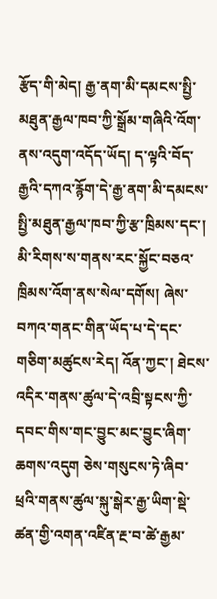རྩོད་གི་མེད། རྒྱ་ནག་མི་དམངས་སྤྱི་མཐུན་རྒྱལ་ཁབ་ཀྱི་སྒྲོམ་གཞིའི་འོག་ནས་འདུག་འདོད་ཡོད། ད་ལྟའི་བོད་རྒྱའི་དཀའ་རྙོག་དེ་རྒྱ་ནག་མི་དམངས་སྤྱི་མཐུན་རྒྱལ་ཁབ་ཀྱི་རྩ་ཁྲིམས་དང་། མི་རིགས་ས་གནས་རང་སྐྱོང་བཅའ་ཁྲིམས་འོག་ནས་སེལ་དགོས། ཞེས་བཀའ་གནང་གིན་ཡོད་པ་དེ་དང་གཅིག་མཚུངས་རེད། འོན་ཀྱང་། ཐེངས་འདིར་གནས་ཚུལ་དེ་འབྲི་སྟངས་ཀྱི་དབང་གིས་གང་བྱུང་མང་བྱུང་ཞིག་ཆགས་འདུག ཅེས་གསུངས་ཏེ་ཞིབ་ཕྲའི་གནས་ཚུལ་སྐུ་སྒེར་རྒྱ་ཡིག་སྡེ་ཚན་གྱི་འགན་འཛིན་རྔ་བ་ཚེ་རྒྱམ་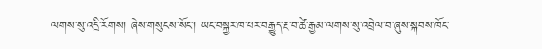ལགས་སུ་འདྲི་རོགས། ཞེས་གསུངས་སོང་། ཡང་བསྐྱར་ཁ་པར་བརྒྱུད་རྔ་བ་ཚེ་རྒྱམ་ལགས་སུ་འབྲེལ་བ་ཞུས་སྐབས་ཁོང་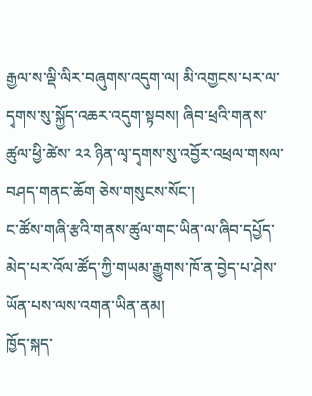རྒྱལ་ས་ལྡི་ལིར་བཞུགས་འདུག་ལ། མི་འགྱངས་པར་ལ་དྭགས་སུ་སྐྱོད་འཆར་འདུག་སྟབས། ཞིབ་ཕྲའི་གནས་ཚུལ་ཕྱི་ཚེས་ ༢༢ ཉིན་ལྭ་དྭགས་སུ་འབྱོར་འཕྲལ་གསལ་བཤད་གནང་ཆོག ཅེས་གསུངས་སོང་།
ང་ཚོས་གཞི་རྩའི་གནས་ཚུལ་གང་ཡིན་ལ་ཞིབ་དཔྱོད་མེད་པར་འོལ་ཚོད་ཀྱི་གཡམ་རྒྱུགས་ཁོ་ན་བྱེད་པ་ཤེས་ཡོན་པས་ལས་འགན་ཡིན་ནམ།
ཁྱོད་སྐད་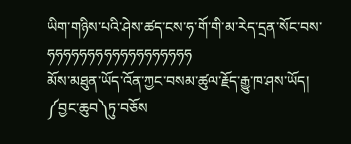ཡིག་གཉིས་པའི་ཤེས་ཚད་ངས་ཧ་གོ་གི་མ་རེད་དྲན་སོང་བས་ཧཧཧཧཧཧཧཧཧཧཧཧཧཧཧཧཧཧ
མོས་མཐུན་ཡོད་འོན་ཀྱང་བསམ་ཚུལ་རྗོད་རྒྱུ་ཁ་ཤས་ཡོད།
༼བྱང་ཆུབ༽ཏུ་བཅོས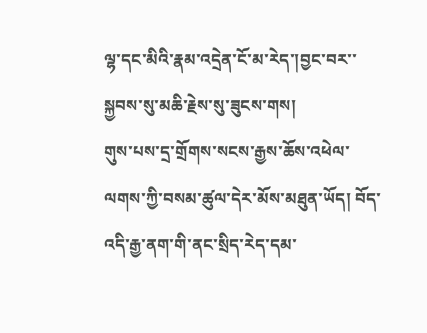ལྷ་དང་མིའི་རྣམ་འདྲེན་ངོ་མ་རེད་།བྱང་བར་་སྐྱབས་སུ་མཆི་རྗེས་སུ་ཟུངས་གས།
གུས་པས་དྲ་གྲོགས་སངས་རྒྱས་ཆོས་འཕེལ་ལགས་ཀྱི་བསམ་ཚུལ་དེར་མོས་མཐུན་ཡོད། བོད་འདི་རྒྱ་ནག་གི་ནང་སྲིད་རེད་དམ་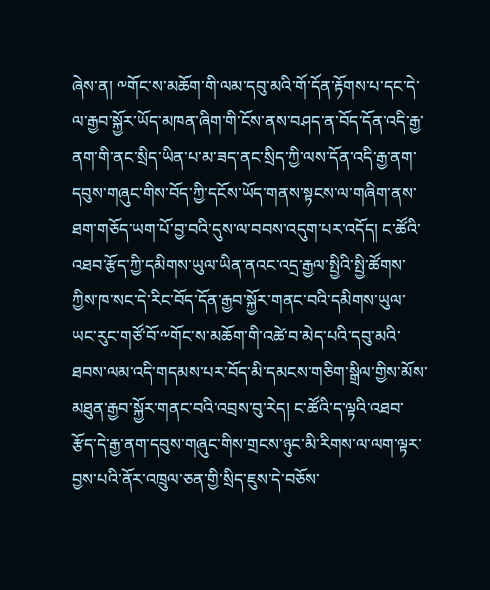ཞེས་ན། ༸གོང་ས་མཆོག་གི་ལམ་དབུ་མའི་གོ་དོན་རྟོགས་པ་དང་དེ་ལ་རྒྱབ་སྐྱོར་ཡོད་མཁན་ཞིག་གི་ངོས་ནས་བཤད་ན་བོད་དོན་འདི་རྒྱ་ནག་གི་ནང་སྲིད་ཡིན་པ་མ་ཟད་ནང་སྲིད་ཀྱི་ལས་དོན་འདི་རྒྱ་ནག་དབུས་གཞུང་གིས་བོད་ཀྱི་དངོས་ཡོད་གནས་སྟངས་ལ་གཞིག་ནས་ཐག་གཅོད་ཡག་པོ་བྱ་བའི་དུས་ལ་བབས་འདུག་པར་འདོད། ང་ཚོའི་འཐབ་རྩོད་ཀྱི་དམིགས་ཡུལ་ཡིན་ནའང་འདྲ་རྒྱལ་སྤྱིའི་སྤྱི་ཚོགས་ཀྱིས་ཁ་སང་དེ་རིང་བོད་དོན་རྒྱབ་སྐྱོར་གནང་བའི་དམིགས་ཡུལ་ཡང་རུང་གཙོ་བོ་༸གོང་ས་མཆོག་གི་འཚེ་བ་མེད་པའི་དབུ་མའི་ཐབས་ལམ་འདི་གདམས་པར་བོད་མི་དམངས་གཅིག་སྒྲིལ་གྱིས་མོས་མཐུན་རྒྱབ་སྐྱོར་གནང་བའི་འབྲས་བུ་རེད། ང་ཚོའི་ད་ལྟའི་འཐབ་རྩོད་དེ་རྒྱ་ནག་དབུས་གཞུང་གིས་གྲངས་ཉུང་མི་རིགས་ལ་ལག་ལྟར་བྱས་པའི་ནོར་འཁྲུལ་ཅན་གྱི་སྲིད་ཇུས་དེ་བཅོས་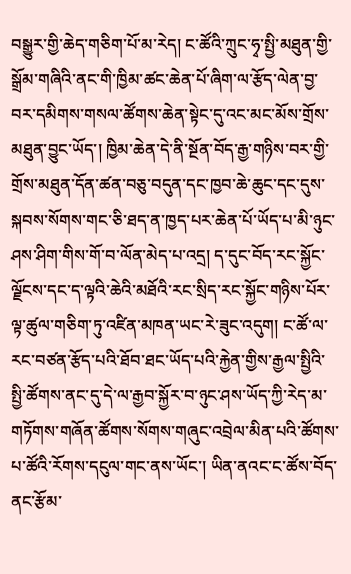བསྒྱུར་གྱི་ཆེད་གཅིག་པོ་མ་རེད། ང་ཚོའི་ཀྲུང་ཧྭ་སྤྱི་མཐུན་གྱི་སྒྲོམ་གཞིའི་ནང་གི་ཁྱིམ་ཚང་ཆེན་པོ་ཞིག་ལ་རྩོད་ལེན་བྱ་བར་དམིགས་གསལ་ཚོགས་ཆེན་སྟེང་དུ་འང་མང་མོས་གྲོས་མཐུན་བྱུང་ཡོད་། ཁྱིམ་ཆེན་དེ་ནི་སྔོན་བོད་རྒྱ་གཉིས་བར་གྱི་གྲོས་མཐུན་དོན་ཚན་བཅུ་བདུན་དང་ཁྱབ་ཆེ་ཆུང་དང་དུས་སྐབས་སོགས་གང་ཅི་ཐད་ན་ཁྱད་པར་ཆེན་པོ་ཡོད་པ་མི་ཉུང་ཤས་ཤིག་གིས་གོ་བ་ལོན་མེད་པ་འདྲ། ད་དུང་བོད་རང་སྐྱོང་ལྗོངས་དང་ད་ལྟའི་ཆེའི་མཐོའི་རང་སྲིད་རང་སྐྱོང་གཉིས་པོར་ལྟ་ཚུལ་གཅིག་ཏུ་འཛིན་མཁན་ཡང་རེ་ཟུང་འདུག། ང་ཚོ་ལ་རང་བཙན་རྩོད་པའི་ཐོབ་ཐང་ཡོད་པའི་རྐྱེན་གྱིས་རྒྱལ་སྤྱིའི་སྤྱི་ཚོགས་ནང་དུ་དེ་ལ་རྒྱབ་སྐྱོར་བ་ཉུང་ཤས་ཡོད་ཀྱི་རེད་མ་གཏོགས་གཞོན་ཚོགས་སོགས་གཞུང་འབྲེལ་མིན་པའི་ཚོགས་པ་ཚོའི་རོགས་དངུལ་གང་ནས་ཡོང་། ཡིན་ནའང་ང་ཚོས་བོད་ནང་རྩོམ་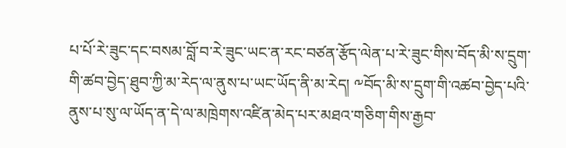པ་པོ་རེ་ཟུང་དང་བསམ་བློ་བ་རེ་ཟུང་ཡང་ན་རང་བཙན་རྩོད་ལེན་པ་རེ་ཟུང་གིས་བོད་མི་ས་དྲུག་གི་ཚབ་བྱེད་ཐུབ་ཀྱི་མ་རེད་ལ་ནུས་པ་ཡང་ཡོད་ནི་མ་རེད། ༸བོད་མི་ས་དྲུག་གི་འཚབ་བྱེད་པའི་ནུས་པ་སུ་ལ་ཡོད་ན་དེ་ལ་མཁྲེགས་འཛིན་མེད་པར་མཐའ་གཅིག་གིས་རྒྱབ་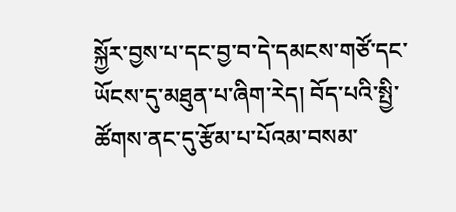སྐྱོར་བྱས་པ་དང་བྱ་བ་དེ་དམངས་གཙོ་དང་ཡོངས་དུ་མཐུན་པ་ཞིག་རེད། བོད་པའི་སྤྱི་ཚོགས་ནང་དུ་རྩོམ་པ་པོའམ་བསམ་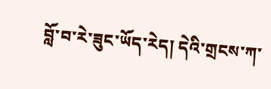བློ་བ་རེ་ཟུང་ཡོད་རེད། དེའི་གྲངས་ཀ་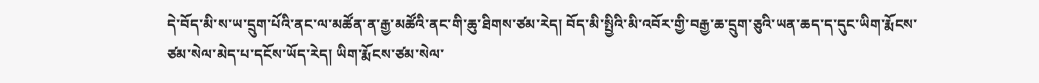དེ་བོད་མི་ས་ཡ་དྲུག་པོའི་ནང་ལ་མཚོན་ན་རྒྱ་མཚོའི་ནང་གི་ཆུ་ཐིགས་ཙམ་རེད། བོད་མི་སྤྱིའི་མི་འབོར་གྱི་བརྒྱ་ཆ་དྲུག་ཅུའི་ཡན་ཆད་ད་དུང་ཡིག་རྨོངས་ཙམ་སེལ་མེད་པ་དངོས་ཡོད་རེད། ཡིག་རྨོངས་ཙམ་སེལ་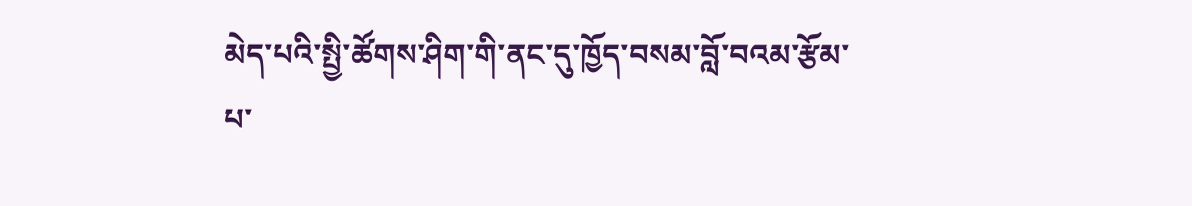མེད་པའི་སྤྱི་ཚོགས་ཤིག་གི་ནང་དུ་ཁྱོད་བསམ་བློ་བའམ་རྩོམ་པ་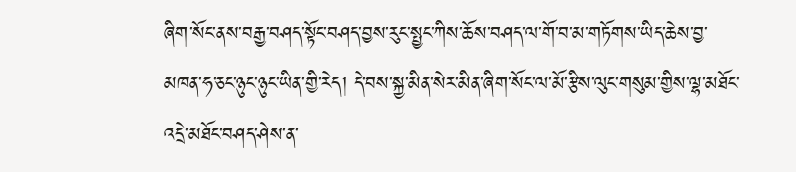ཞིག་སོང་ནས་བརྒྱ་བཤད་སྟོང་བཤད་བྱས་རུང་སྤྱང་ཀིས་ཆོས་བཤད་ལ་གོ་བ་མ་གཏོགས་ཡིད་ཆེས་བྱ་མཁན་ཧ་ཅང་ཉུང་ཉུང་ཡིན་གྱི་རེད། དེ་བས་སྐྱ་མིན་སེར་མིན་ཞིག་སོང་ལ་མོ་རྩིས་ལུང་གསུམ་གྱིས་ལྷ་མཐོང་འདྲེ་མཐོང་བཤད་ཤེས་ན་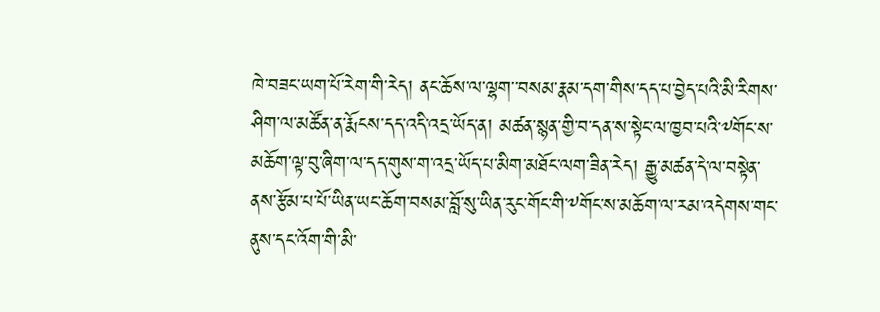ཁེ་བཟང་ཡག་པོ་རེག་གི་རེད། ནང་ཆོས་ལ་ལྷག་་བསམ་རྣམ་དག་གིས་དད་པ་བྱེད་པའི་མི་རིགས་ཤིག་ལ་མཚོན་ན་རྨོངས་དད་འདི་འདྲ་ཡོད་ན། མཚན་སྙན་གྱི་བ་དན་ས་སྟེང་ལ་ཁྱབ་པའི་༸གོང་ས་མཆོག་ལྟ་བུ་ཞིག་ལ་དད་གུས་ག་འདྲ་ཡོད་པ་མིག་མཐོང་ལག་ཟིན་རེད། རྒྱུ་མཚན་དེ་ལ་བསྟེན་ནས་རྩོམ་པ་པོ་ཡིན་ཡང་ཆོག་བསམ་བློ་སུ་ཡིན་རུང་གོང་གི་༸གོང་ས་མཆོག་ལ་རམ་འདེགས་གང་ནུས་དང་འོག་གི་མི་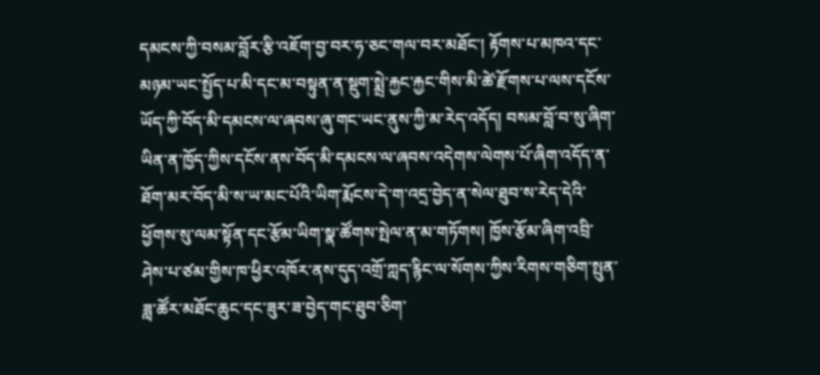དམངས་ཀྱི་བསམ་བློར་རྩི་འཇོག་བྱ་བར་ཧ་ཅང་གལ་བར་མཐོང་། རྟོགས་པ་མཁའ་དང་མཉམ་ཡང་སྤྱོད་པ་མི་དང་མ་བསྟུན་ན་སྡུག་སྨྲེ་རྐྱང་རྐྱང་གིས་མི་ཚེ་རྫོགས་པ་ལས་དངོས་ཡོད་ཀྱི་བོད་མི་དམངས་ལ་ཞབས་ཞུ་གང་ཡང་ནུས་ཀྱི་མ་རེད་འདོད། བསམ་བློ་བ་སུ་ཞིག་ཡིན་ན་ཁྱོད་ཀྱིས་དངོས་ནས་བོད་མི་དམངས་ལ་ཞབས་འདེགས་ལེགས་པོ་ཞིག་འདོད་ན་ཐོག་མར་བོད་མི་ས་ཡ་མང་པོའི་ཡིག་རྨོངས་དེ་ག་འདྲ་བྱེད་ན་སེལ་ཐུབ་ས་རེད་དེའི་ཕྱོགས་སུ་ལམ་སྟོན་དང་རྩོམ་ཡིག་སྣ་ཚོགས་སྤེལ་ན་མ་གཏོགས། ཁྱོས་རྩོམ་ཞིག་འབྲི་ཤེས་པ་ཙམ་གྱིས་ཁ་ཕྱིར་འཁོར་ནས་དུད་འགྲོ་ཀླད་རྙིང་ལ་སོགས་ཀྱིས་རིགས་གཅིག་སྤུན་ཟླ་ཚོར་མཐོང་ཆུང་དང་ཟུར་ཟ་བྱེད་གང་ཐུབ་ཅིག་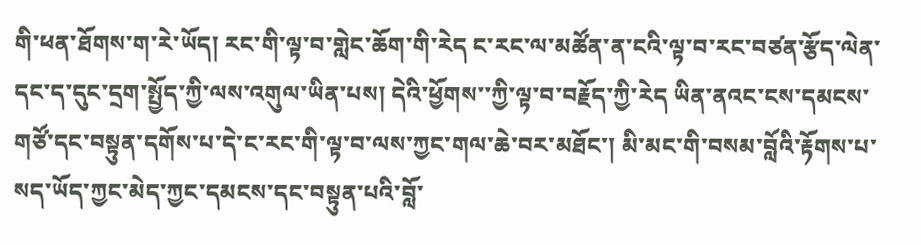གི་ཕན་ཐོགས་ག་རེ་ཡོད། རང་གི་ལྟ་བ་གླེང་ཆོག་གི་རེད ང་རང་ལ་མཚོན་ན་ངའི་ལྟ་བ་རང་བཙན་རྩོད་ལེན་དང་ད་དུང་དྲག་སྤྱོད་ཀྱི་ལས་འགུལ་ཡིན་པས། དེའི་ཕྱོགས་་ཀྱི་ལྟ་བ་བརྗོད་ཀྱི་རེད ཡིན་ནའང་ངས་དམངས་གཙོ་དང་བསྟུན་དགོས་པ་དེ་ང་རང་གི་ལྟ་བ་ལས་ཀྱང་གལ་ཆེ་བར་མཐོང་། མི་མང་གི་བསམ་བློའི་རྟོགས་པ་སད་ཡོད་ཀྱང་མེད་ཀྱང་དམངས་དང་བསྟུན་པའི་བློ་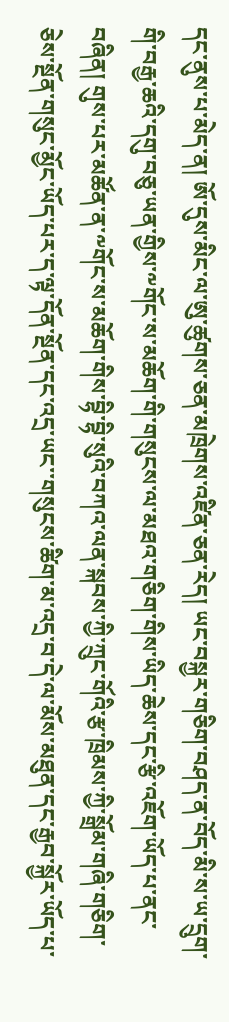དང་ནུས་པ་མེད་ན། ཨོ་དུས་མིང་ལ་ཨུ་ཚུགས་ཅན་མཁྲེགས་འཛིན་ཅན་རེད། ཡང་བསྐྱར་གཅིག་བཤད་ན་བོད་མི་ས་ཡ་དྲུག་གི་བརྒྱ་ཆའི་དགུ་བཅུ་ཡན་གྱིས་༸གོང་ས་མཆོག་གི་གསུངས་ལ་མཐའ་གཅིག་གིས་ཡིད་ཆེས་དང་རྩི་འཇོག་ཡོད་པ་ནང་བཞིན། གུས་པར་མཚོན་ན་༸གོང་ས་མཆོག་གིས་བྷི་བྷི་སུའི་བཀའ་ལན་སྐབས་ཀྱི་ཀྲུང་གོའི་རྩ་ཁྲིམས་ཀྱི་སྒྲོམ་གཞི་གཅིག་ཅེས་སྔོན་གསུང་མྱོང་ཡོད་པར་ད་ལྟ་དོན་སྔོན་དང་འདྲ་ཡང་་གསུངས་ཚིག་མ་འདྲ་བ་དེ་ལ་མོས་མཐུན་དང་རྒྱབ་སྐྱོར་ཡོད་པ་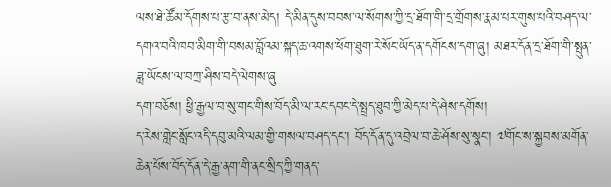ལས་ཐེ་ཚོམ་དོགས་པ་རྩ་བ་ནས་མེད། དེ་མིན་དུས་བབས་ལ་སོགས་ཀྱི་དྲ་ཐོག་གི་དྲ་གྲོགས་རྣམ་པར་གུས་པའི་བཤད་ལ་དགའ་བའི་ཁབ་མིག་གི་བསམ་བློའམ་སྐད་ཆ་འགས་ཕོག་ཐུག་རེ་སོང་ཡོད་ན་དགོངས་དག་ཞུ། མཐར་དོན་དྲ་ཐོག་གི་སྤུན་ཟླ་ཡོངས་ལ་བཀྲ་ཤིས་བདེ་ལེགས་ཞུ
དག་བཅོས། ཕྱི་རྒྱལ་བ་སུ་གང་གིས་བོད་མི་ལ་རང་དབང་དེ་སྤྲད་ཐུབ་ཀྱི་མེད་པ་དེ་ཤེས་དགོས།
ད་རེས་གླེང་སློང་འདི་དབུ་མའི་ལམ་གྱི་གསལ་བཤད་དང་། བོད་དོན་དུ་འབྲེལ་བ་ཆེ་ཤོས་སུ་སྣང་། ༧གོང་ས་སྐྱབས་མགོན་ཆེན་པོས་བོད་དོན་དེ་རྒྱ་ནག་གི་ནང་སྲིད་ཀྱི་གནད་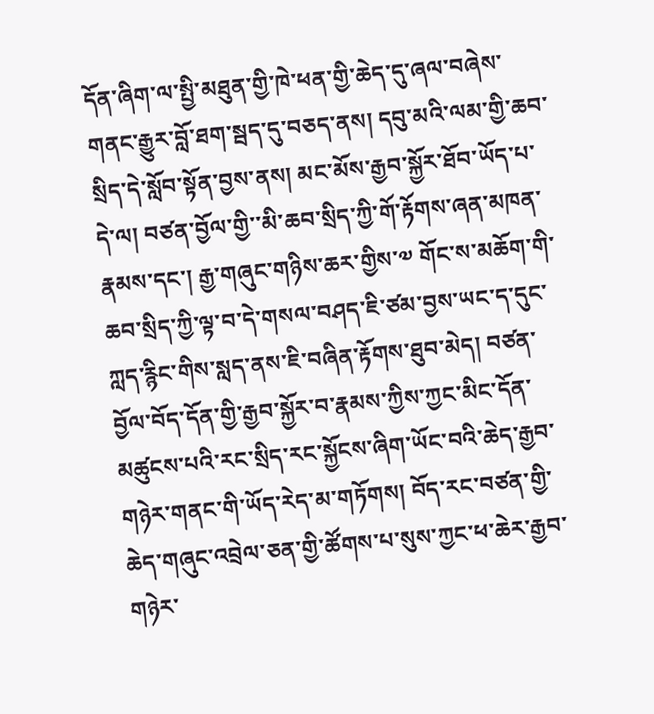དོན་ཞིག་ལ་སྤྱི་མཐུན་གྱི་ཁེ་ཕན་གྱི་ཆེད་དུ་ཞལ་བཞེས་གནང་རྒྱུར་བློ་ཐག་སྦད་དུ་བཅད་ནས། དབུ་མའི་ལམ་གྱི་ཆབ་སྲིད་དེ་སློབ་སྟོན་བྱས་ནས། མང་མོས་རྒྱབ་སྐྱོར་ཐོབ་ཡོད་པ་དེ་ལ། བཙན་བྱོལ་གྱི་་མི་ཆབ་སྲིད་ཀྱི་གོ་རྟོགས་ཞན་མཁན་རྣམས་དང་། རྒྱ་གཞུང་གཉིས་ཆར་གྱིས་༧ གོང་ས་མཆོག་གི་ཆབ་སྲིད་ཀྱི་ལྟ་བ་དེ་གསལ་བཤད་ཇི་ཙམ་བྱས་ཡང་ད་དུང་ཀླད་རྙིང་གིས་སླད་ནས་ཇི་བཞིན་རྟོགས་ཐུབ་མེད། བཙན་བྱོལ་བོད་དོན་གྱི་རྒྱབ་སྐྱོར་བ་རྣམས་ཀྱིས་ཀྱང་མིང་དོན་མཚུངས་པའི་རང་སྲིད་རང་སྐྱོངས་ཞིག་ཡོང་བའི་ཆེད་རྒྱབ་གཉེར་གནང་གི་ཡོད་རེད་མ་གཏོགས། བོད་རང་བཙན་གྱི་ཆེད་གཞུང་འབྲེལ་ཅན་གྱི་ཚོགས་པ་སུས་ཀྱང་ཕ་ཆེར་རྒྱབ་གཉེར་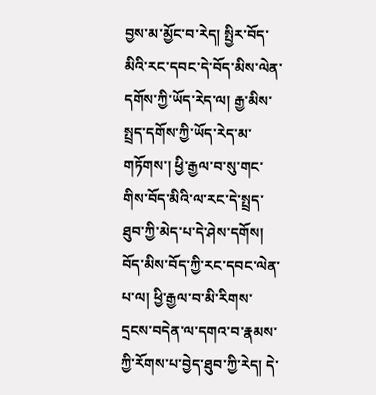བྱས་མ་མྱོང་བ་རེད། སྤྱིར་བོད་མིའི་རང་དབང་དེ་བོད་མིས་ལེན་དགོས་ཀྱི་ཡོད་རེད་ལ། རྒྱ་མིས་སྤྲད་དགོས་ཀྱི་ཡོད་རེད་མ་གཏོགས་། ཕྱི་རྒྱལ་བ་སུ་གང་གིས་བོད་མིའི་ལ་རང་དེ་སྤྲད་ཐུབ་ཀྱི་མེད་པ་དེ་ཤེས་དགོས། བོད་མིས་བོད་ཀྱི་རང་དབང་ལེན་པ་ལ། ཕྱི་རྒྱལ་བ་མི་རིགས་དྲངས་བདེན་ལ་དགའ་བ་རྣམས་ཀྱི་རོགས་པ་བྱེད་ཐུབ་ཀྱི་རེད། དེ་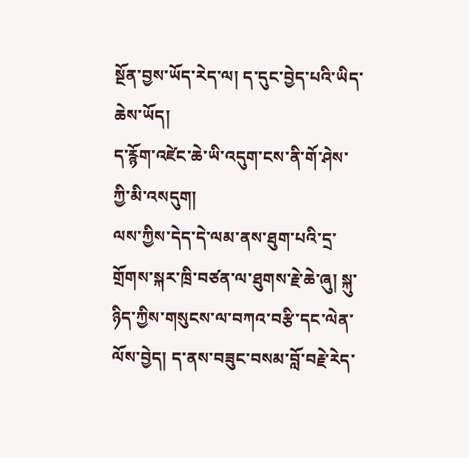སྔོན་བྱས་ཡོད་རེད་ལ། ད་དུང་བྱེད་པའི་ཡིད་ཆེས་ཡོད།
ད་རྙོག་འཛེང་ཆེ་ཡི་འདུག་ངས་ནི་གོ་ཤེས་ཀྱི་མི་འསདུག།
ལས་ཀྱིས་དེད་དེ་ལམ་ནས་ཐུག་པའི་དྲ་གྲོགས་སྐར་ཁྲི་བཙན་ལ་ཐུགས་རྗེ་ཆེ་ཞུ། སྐུ་ཉིད་ཀྱིས་གསུངས་ལ་བཀའ་བརྩི་དང་ལེན་ལོས་བྱེད། ད་ནས་བཟུང་བསམ་བློ་བརྗེ་རེད་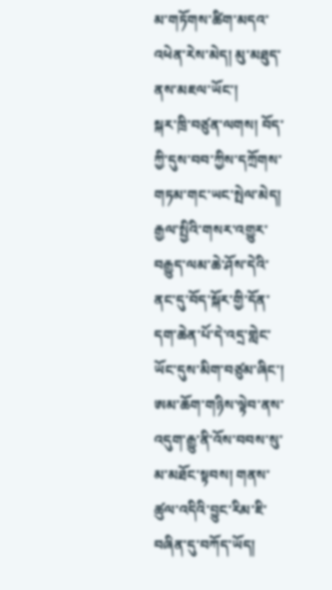མ་གཏོགས་ཚིག་མདའ་འཕེན་རེས་མེད། མུ་མཐུད་ནས་མཇལ་ཡོང་།
སྐར་ཁྲི་བཙུན་ལགས། བོད་ཀྱི་དུས་བབ་ཀྱིས་དཀྲོགས་གཏམ་གང་ཡང་སྤེལ་མེད། རྒྱལ་སྤྱིའི་གསར་འགྱུར་བརྒྱུད་ལམ་ཆེ་ཤོས་དེའི་ནང་དུ་བོད་སྐོར་གྱི་དོན་དག་ཆེན་པོ་དེ་འདྲ་གླེང་ཡོང་དུས་མིག་བཙུམ་ཞིང་། ཨམ་ཆོག་གཉིས་ལྟེབ་ནས་འདུག་རྒྱུ་ནི་འོས་བབས་སུ་མ་མཐོང་སྟབས། གནས་ཚུལ་འདིའི་བྱུང་རིམ་ཇི་བཞིན་དུ་བཀོད་ཡོད།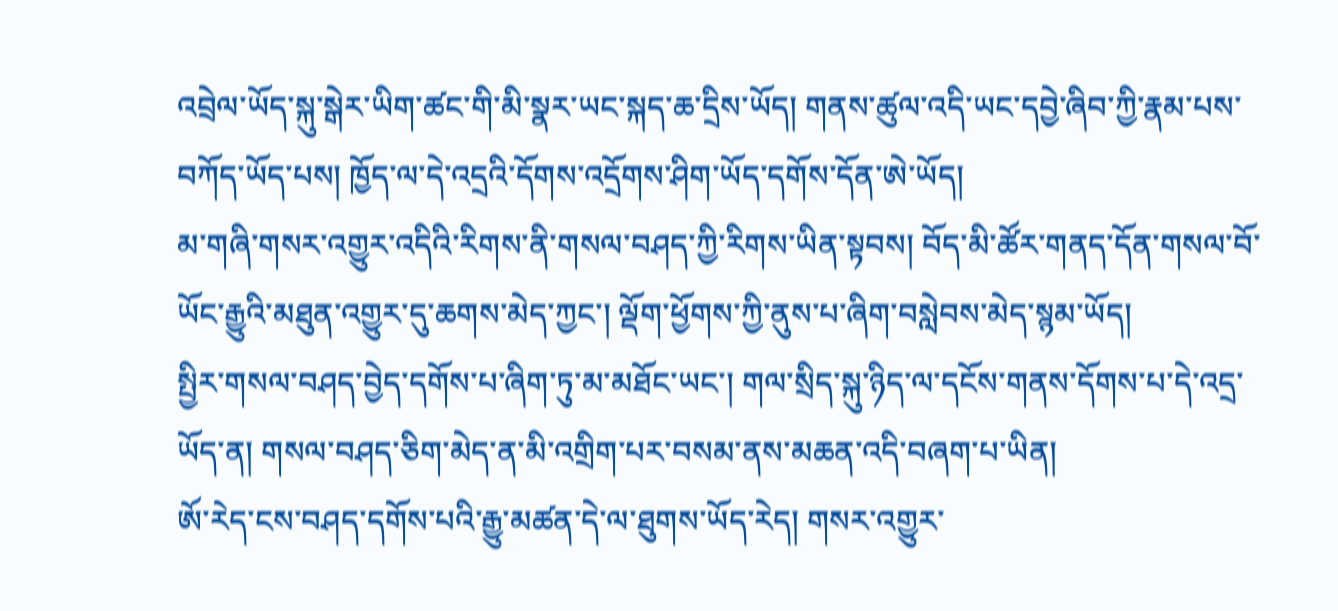འབྲེལ་ཡོད་སྐུ་སྒེར་ཡིག་ཚང་གི་མི་སྣར་ཡང་སྐད་ཆ་དྲིས་ཡོད། གནས་ཚུལ་འདི་ཡང་དབྱེ་ཞིབ་ཀྱི་རྣམ་པས་བཀོད་ཡོད་པས། ཁྱོད་ལ་དེ་འདྲའི་དོགས་འདྲོགས་ཤིག་ཡོད་དགོས་དོན་ཨེ་ཡོད།
མ་གཞི་གསར་འགྱུར་འདིའི་རིགས་ནི་གསལ་བཤད་ཀྱི་རིགས་ཡིན་སྟབས། བོད་མི་ཚོར་གནད་དོན་གསལ་བོ་ཡོང་རྒྱུའི་མཐུན་འགྱུར་དུ་ཆགས་མེད་ཀྱང་། ལྡོག་ཕྱོགས་ཀྱི་ནུས་པ་ཞིག་བསླེབས་མེད་སྙམ་ཡོད།
སྤྱིར་གསལ་བཤད་བྱེད་དགོས་པ་ཞིག་ཏུ་མ་མཐོང་ཡང་། གལ་སྲིད་སྐུ་ཉིད་ལ་དངོས་གནས་དོགས་པ་དེ་འདྲ་ཡོད་ན། གསལ་བཤད་ཅིག་མེད་ན་མི་འགྲིག་པར་བསམ་ནས་མཆན་འདི་བཞག་པ་ཡིན།
ཨོ་རེད་ངས་བཤད་དགོས་པའི་རྒྱུ་མཚན་དེ་ལ་ཐུགས་ཡོད་རེད། གསར་འགྱུར་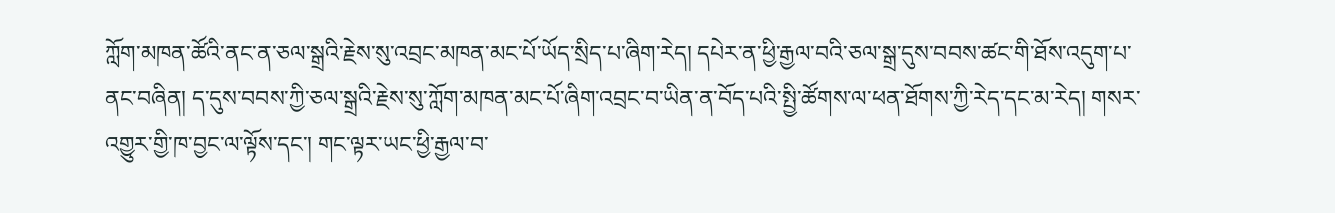ཀློག་མཁན་ཚོའི་ནང་ན་ཅལ་སྒྲའི་རྗེས་སུ་འབྲང་མཁན་མང་པོ་ཡོད་སྲིད་པ་ཞིག་རེད། དཔེར་ན་ཕྱི་རྒྱལ་བའི་ཅལ་སྒྲ་དུས་བབས་ཚང་གི་ཐོས་འདུག་པ་ནང་བཞིན། ད་དུས་བབས་ཀྱི་ཅལ་སྒྲའི་རྗེས་སུ་ཀློག་མཁན་མང་པོ་ཞིག་འབྲང་བ་ཡིན་ན་བོད་པའི་སྤྱི་ཚོགས་ལ་ཕན་ཐོགས་ཀྱི་རེད་དང་མ་རེད། གསར་འགྱུར་གྱི་ཁ་བྱང་ལ་ལྟོས་དང་། གང་ལྟར་ཡང་ཕྱི་རྒྱལ་བ་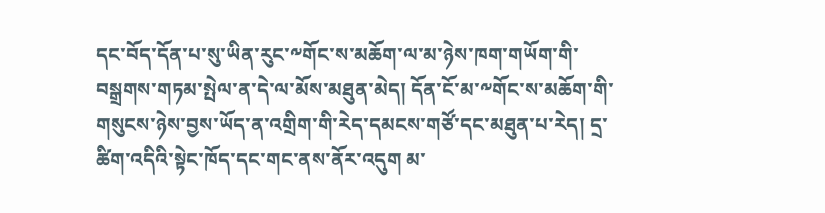དང་བོད་དོན་པ་སུ་ཡིན་རུང་༸གོང་ས་མཆོག་ལ་མ་ཉེས་ཁག་གཡོག་གི་བསྒྲགས་གཏམ་སྤེལ་ན་དེ་ལ་མོས་མཐུན་མེད། དོན་ངོ་མ་༸གོང་ས་མཆོག་གི་གསུངས་ཉེས་བྱས་ཡོད་ན་འགྲིག་གི་རེད་དམངས་གཙོ་དང་མཐུན་པ་རེད། དྲ་ཚིག་འདིའི་སྟེང་ཁོད་དང་གང་ནས་ནོར་འདུག མ་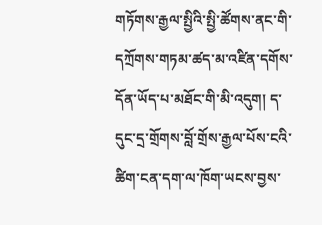གཏོགས་རྒྱལ་སྤྱིའི་སྤྱི་ཚོགས་ནང་གི་དཀྲོགས་གཏམ་ཚད་མ་འཛིན་དགོས་དོན་ཡོད་པ་མཐོང་གི་མི་འདུག། ད་དུང་དྲ་གྲོགས་བློ་གྲོས་རྒྱལ་པོས་ངའི་ཚིག་ངན་དག་ལ་ཁོག་ཡངས་བྱས་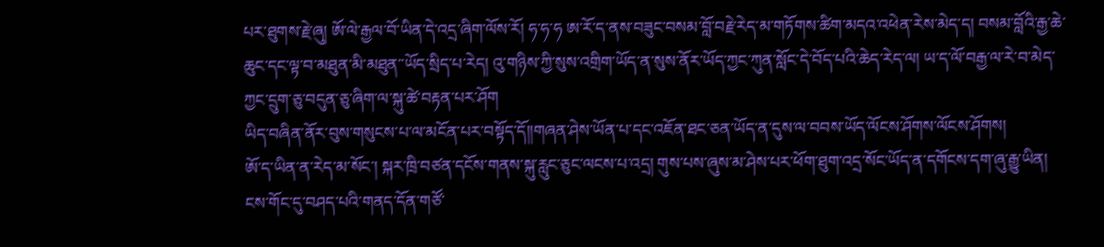པར་ཐུགས་རྗེ་ཞུ། ཨོ་ལེ་རྒྱལ་བོ་ཡིན་དེ་འདྲ་ཞིག་ལོས་རོ། ཧ་ཧ་ཧ ཨ་རོ་ད་ནས་བཟུང་བསམ་བློ་བརྗེ་རེད་མ་གཏོགས་ཚིག་མདའ་འཕེན་རེས་མེད་ད། བསམ་བློའི་རྒྱ་ཆེ་ཆུང་དང་ལྟ་བ་མཐུན་མི་མཐུན་་ཡོད་སྲིད་པ་རེད། འུ་གཉིས་ཀྱི་སུས་འགྲིག་ཡོད་ན་སུས་ནོར་ཡོད་ཀྱང་ཀུན་སློང་དེ་བོད་པའི་ཆེད་རེད་ལ། ཡ་ད་ལོ་བརྒྱ་ལ་རེ་བ་མེད་ཀྱང་དྲུག་ཅུ་བདུན་ཅུ་ཞིག་ལ་སྐུ་ཚེ་བརྟན་པར་ཤོག
ཡིད་བཞིན་ནོར་བུས་གསུངས་པ་ལ་མངོན་པར་བསྟོད་དོ།།གཞན་ཤེས་ཡོན་པ་དང་འཇོན་ཐང་ཅན་ཡོད་ན་དུས་ལ་བབས་ཡོད་ལོངས་ཤོགས་ལོངས་ཤོགས།
ཨོ་ད་ཡིན་ན་རེད་མ་སོང་། སྐར་ཁྲི་བཙན་དངོས་གནས་སྐུ་རླུང་ཅུང་ལངས་པ་འདྲ། གུས་པས་ཞུས་མ་ཤེས་པར་ཕོག་ཐུག་འདྲ་སོང་ཡོད་ན་དགོངས་དག་ཞུ་རྒྱུ་ཡིན། ངས་གོང་དུ་བཤད་པའི་གནད་དོན་གཙོ་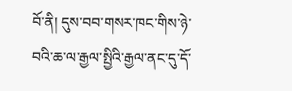བོ་ནི། དུས་བབ་གསར་ཁང་གིས་ཉེ་བའི་ཆ་ལ་རྒྱལ་སྤྱིའི་རྒྱལ་ནང་དུ་དོ་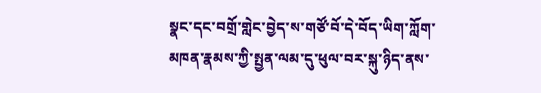སྣང་དང་བགྲོ་གླེང་བྱེད་ས་གཙོ་བོ་དེ་བོད་ཡིག་ཀློག་མཁན་རྣམས་ཀྱི་སྤྱན་ལམ་དུ་ཕུལ་བར་སྐུ་ཉིད་ནས་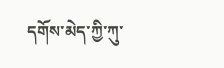དགོས་མེད་ཀྱི་ཀུ་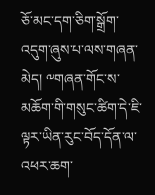ཅོ་མང་དག་ཅིག་སྒྲོག་འདུག་ཞུས་པ་ལས་གཞན་མེད། ༸གཞན་གོང་ས་མཆོག་གི་གསུང་ཚིག་དེ་ཇི་ལྟར་ཡིན་རུང་བོད་དོན་ལ་འཕར་ཆག་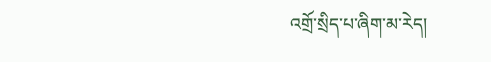འགྲོ་སྲིད་པ་ཞིག་མ་རེད།